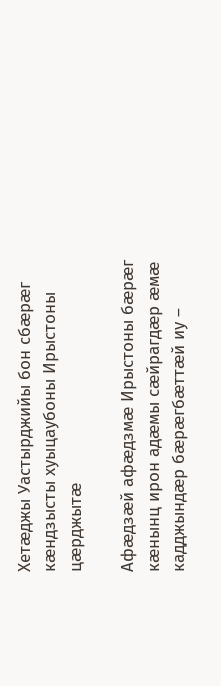Хетæджы Уастырджийы бон сбæрæг кæндзысты хуыцаубоны Ирыстоны цæрджытæ

Афæдзæй афæдзмæ Ирыстоны бæрæг кæнынц ирон адæмы сæйрагдæр æмæ кадджындæр бæрæгбæттæй иу –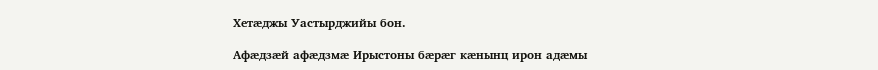Хетæджы Уастырджийы бон.

Афæдзæй афæдзмæ Ирыстоны бæрæг кæнынц ирон адæмы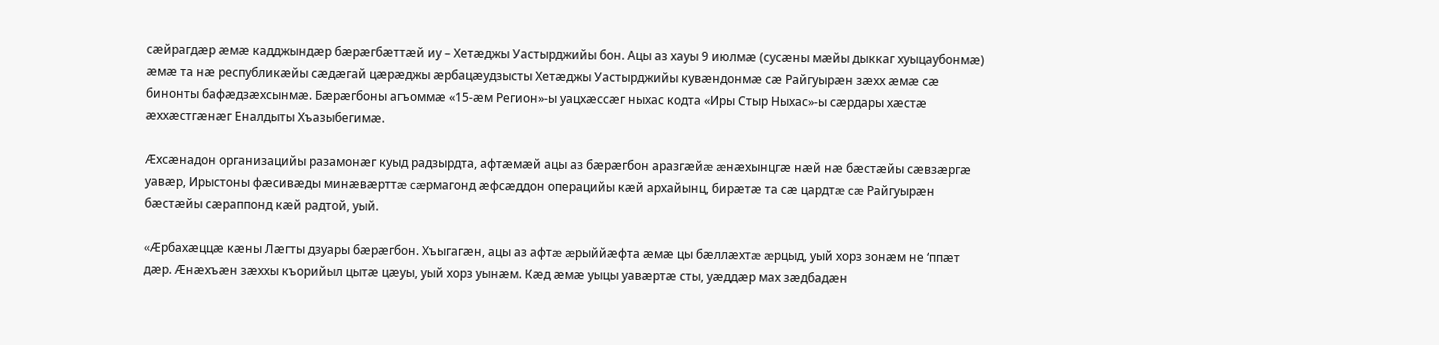сæйрагдæр æмæ кадджындæр бæрæгбæттæй иу – Хетæджы Уастырджийы бон. Ацы аз хауы 9 июлмæ (сусæны мæйы дыккаг хуыцаубонмæ) æмæ та нæ республикæйы сæдæгай цæрæджы æрбацæудзысты Хетæджы Уастырджийы кувæндонмæ сæ Райгуырæн зæхх æмæ сæ бинонты бафæдзæхсынмæ. Бæрæгбоны агъоммæ «15-æм Регион»-ы уацхæссæг ныхас кодта «Иры Стыр Ныхас»-ы сæрдары хæстæ æххæстгæнæг Еналдыты Хъазыбегимæ.

Æхсæнадон организацийы разамонæг куыд радзырдта, афтæмæй ацы аз бæрæгбон аразгæйæ æнæхынцгæ нæй нæ бæстæйы сæвзæргæ уавæр, Ирыстоны фæсивæды минæвæрттæ cæрмагонд æфсæддон операцийы кæй архайынц, бирæтæ та сæ цардтæ cæ Райгуырæн бæстæйы сæраппонд кæй радтой, уый.

«Æрбахæццæ кæны Лæгты дзуары бæрæгбон. Хъыгагæн, ацы аз афтæ æрыййæфта æмæ цы бæллæхтæ æрцыд, уый хорз зонæм не ‘ппæт дæр. Æнæхъæн зæххы къорийыл цытæ цæуы, уый хорз уынæм. Кæд æмæ уыцы уавæртæ сты, уæддæр мах зæдбадæн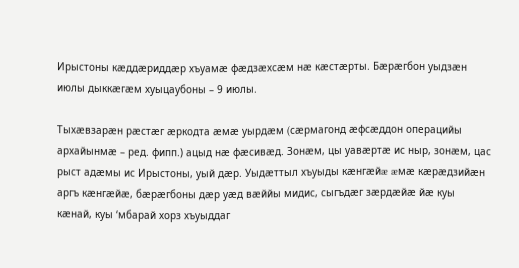Ирыстоны кæддæриддæр хъуамæ фæдзæхсæм нæ кæстæрты. Бæрæгбон уыдзæн июлы дыккæгæм хуыцаубоны – 9 июлы.

Тыхæвзарæн рæстæг æркодта æмæ уырдæм (cæрмагонд æфсæддон операцийы архайынмæ – ред. фипп.) ацыд нæ фæсивæд. Зонæм, цы уавæртæ ис ныр, зонæм, цас рыст адæмы ис Ирыстоны, уый дæр. Уыдæттыл хъуыды кæнгæйæ æмæ кæрæдзийæн аргъ кæнгæйæ, бæрæгбоны дæр уæд вæййы мидис, сыгъдæг зæрдæйæ йæ куы кæнай, куы ‘мбарай хорз хъуыддаг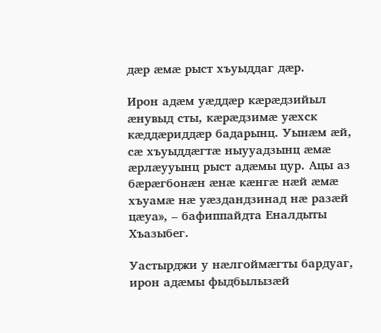дæр æмæ рыст хъуыддаг дæр.

Ирон адæм уæддæр кæрæдзийыл æнувыд сты, кæрæдзимæ уæхск кæддæриддæр бадарынц. Уынæм æй, сæ хъуыддæгтæ ныууадзынц æмæ æрлæууынц рыст адæмы цур. Ацы аз бæрæгбонæн æнæ кæнгæ нæй æмæ хъуамæ нæ уæздандзинад нæ разæй цæуа», – бафиппайдта Еналдыты Хъазыбег.

Уастырджи у нæлгоймæгты бардуаг, ирон адæмы фыдбылызæй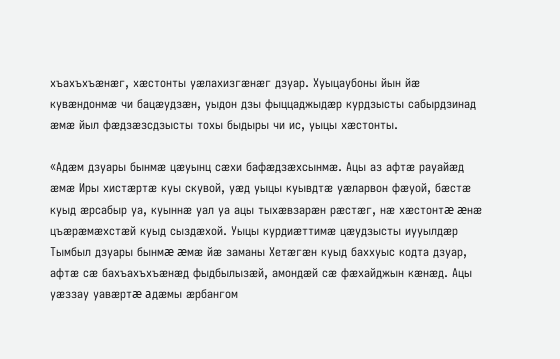хъахъхъæнæг, хæстонты уæлахизгæнæг дзуар. Хуыцаубоны йын йæ кувæндонмæ чи бацæудзæн, уыдон дзы фыццаджыдæр курдзысты сабырдзинад æмæ йыл фæдзæзсдзысты тохы быдыры чи ис, уыцы хæстонты.

«Адæм дзуары бынмæ цæуынц сæхи бафæдзæхсынмæ. Ацы аз афтæ рауайæд æмæ Иры хистæртæ куы скувой, уæд уыцы куывдтæ уæларвон фæуой, бæстæ куыд æрсабыр уа, куыннæ уал уа ацы тыхæвзарæн рæстæг, нæ хæстонтæ æнæ цъæрæмæхстæй куыд сыздæхой. Уыцы курдиæттимæ цæудзысты иууылдæр Тымбыл дзуары бынмæ æмæ йæ заманы Хетæгæн куыд баххуыс кодта дзуар, афтæ сæ бахъахъхъæнæд фыдбылызæй, амондæй сæ фæхайджын кæнæд. Ацы уæззау уавæртæ aдæмы æрбангом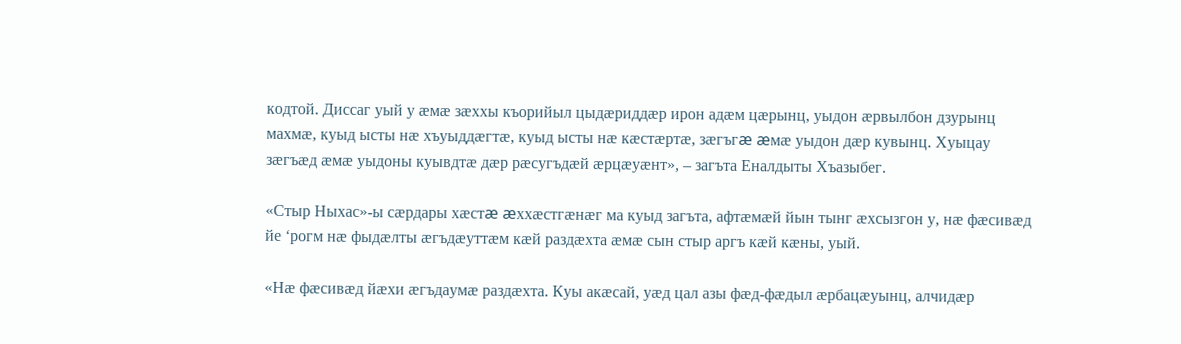кодтой. Диссаг уый у æмæ зæххы къорийыл цыдæриддæр ирон адæм цæрынц, уыдон æрвылбон дзурынц махмæ, куыд ысты нæ хъуыддæгтæ, куыд ысты нæ кæстæртæ, зæгъгæ æмæ уыдон дæр кувынц. Хуыцау зæгъæд æмæ уыдоны куывдтæ дæр рæсугъдæй æрцæуæнт», – загъта Еналдыты Хъазыбег.

«Стыр Ныхас»-ы сæрдары хæстæ æххæстгæнæг ма куыд загъта, афтæмæй йын тынг æхсызгон у, нæ фæсивæд йе ‘рогм нæ фыдæлты æгъдæуттæм кæй раздæхта æмæ сын стыр аргъ кæй кæны, уый.

«Нæ фæсивæд йæхи æгъдаумæ раздæхта. Куы акæсай, уæд цал азы фæд-фæдыл æрбацæуынц, алчидæр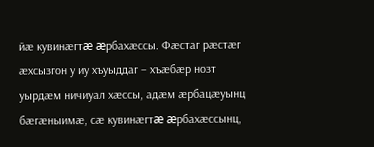йæ кувинæгтæ æрбахæссы. Фæстаг рæстæг æхсызгон у иу хъуыддаг – хъæбæр нозт уырдæм ничиуал хæссы, адæм æрбацæуынц бæгæныимæ, сæ кувинæгтæ æрбахæссынц,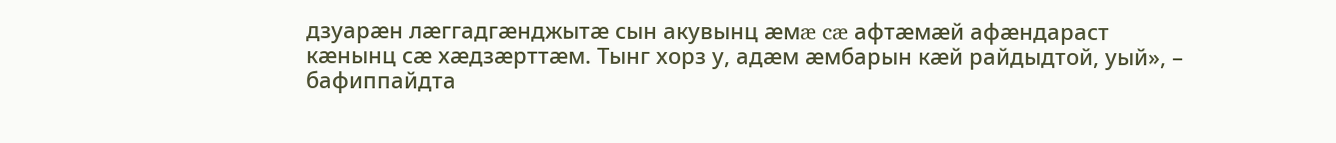дзуарæн лæггадгæнджытæ сын акувынц æмæ cæ афтæмæй афæндараст кæнынц сæ хæдзæрттæм. Тынг хорз у, адæм æмбарын кæй райдыдтой, уый», – бафиппайдта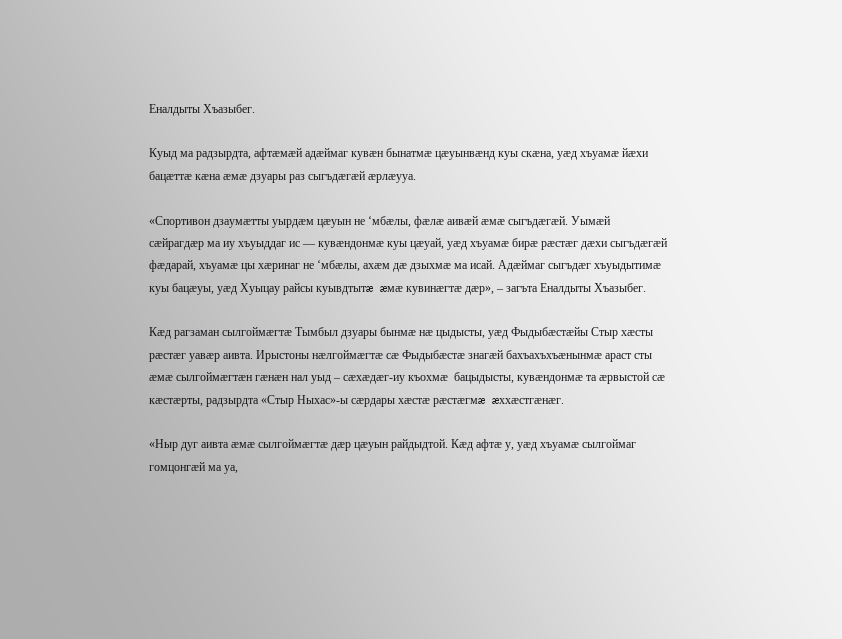Еналдыты Хъазыбег.

Куыд ма радзырдта, афтæмæй адæймаг кувæн бынатмæ цæуынвæнд куы скæна, уæд хъуамæ йæхи бацæттæ кæна æмæ дзуары раз сыгъдæгæй æрлæууа.

«Спортивон дзаумæтты уырдæм цæуын не ‘мбæлы, фæлæ аивæй æмæ сыгъдæгæй. Уымæй сæйрагдæр ма иу хъуыддаг ис — кувæндонмæ куы цæуай, уæд хъуамæ бирæ рæстæг дæхи сыгъдæгæй фæдарай, хъуамæ цы хæринаг не ‘мбæлы, ахæм дæ дзыхмæ ма исай. Адæймаг сыгъдæг хъуыдытимæ куы бацæуы, уæд Хуыцау райсы куывдтытæ æмæ кувинæгтæ дæр», – загъта Еналдыты Хъазыбег.

Кæд рагзаман сылгоймæгтæ Тымбыл дзуары бынмæ нæ цыдысты, уæд Фыдыбæстæйы Стыр хæсты рæcтæг уавæр аивта. Ирыстоны нæлгоймæгтæ сæ Фыдыбæстæ знагæй бахъахъхъæнынмæ араст сты æмæ сылгоймæгтæн гæнæн нал уыд – сæхæдæг-иу къохмæ  бацыдысты, кувæндонмæ та æрвыстой сæ кæстæрты, радзырдта «Стыр Ныхас»-ы сæрдары хæстæ рæстæгмæ æххæстгæнæг.

«Ныр дуг аивта æмæ сылгоймæгтæ дæр цæуын райдыдтой. Кæд афтæ у, уæд хъуамæ сылгоймаг гомцонгæй ма уа,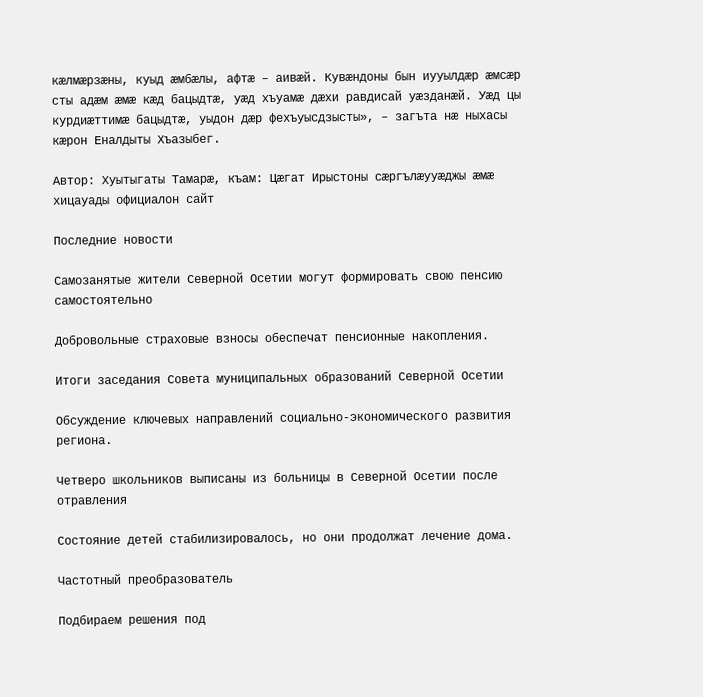кæлмæрзæны, куыд æмбæлы, афтæ – аивæй. Кувæндоны бын иууылдæр æмсæр сты адæм æмæ кæд бацыдтæ, уæд хъуамæ дæхи равдисай уæзданæй. Уæд цы курдиæттимæ бацыдтæ, уыдон дæр фехъуысдзысты», – загъта нæ ныхасы кæрон Еналдыты Хъазыбег.

Автор: Хуытыгаты Тамарæ, къам: Цæгат Ирыстоны сæргълæууæджы æмæ хицауады официалон сайт

Последние новости

Самозанятые жители Северной Осетии могут формировать свою пенсию самостоятельно

Добровольные страховые взносы обеспечат пенсионные накопления.

Итоги заседания Совета муниципальных образований Северной Осетии

Обсуждение ключевых направлений социально-экономического развития региона.

Четверо школьников выписаны из больницы в Северной Осетии после отравления

Состояние детей стабилизировалось, но они продолжат лечение дома.

Частотный преобразователь

Подбираем решения под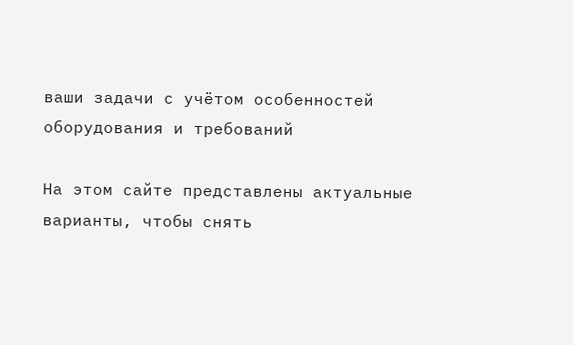ваши задачи с учётом особенностей оборудования и требований

На этом сайте представлены актуальные варианты, чтобы снять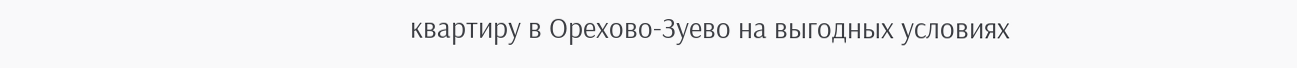квартиру в Орехово-Зуево на выгодных условиях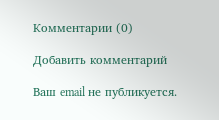Комментарии (0)

Добавить комментарий

Ваш email не публикуется.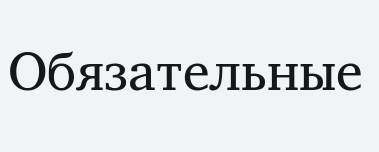Обязательные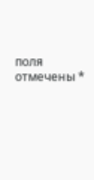поля отмечены *